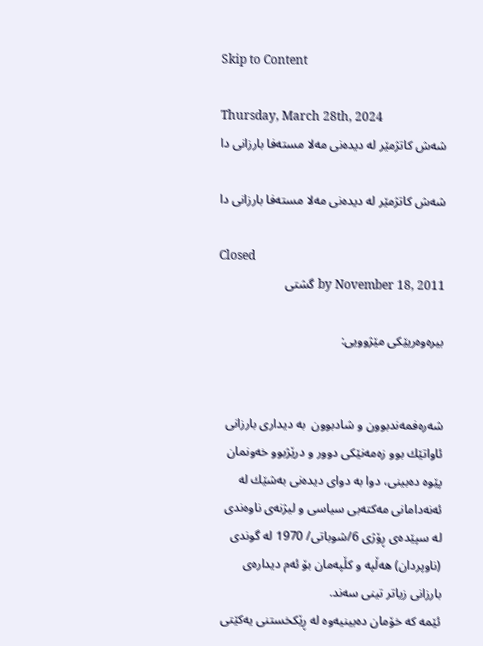Skip to Content

Thursday, March 28th, 2024
شه‌ش كاتژمێر له‌ دیده‌نی مه‌لا مسته‌فا بارزانی دا

شه‌ش كاتژمێر له‌ دیده‌نی مه‌لا مسته‌فا بارزانی دا

Closed
by November 18, 2011 گشتی

بیره‌وه‌ریێكی مێژوویی:


شه‌ره‌فمه‌ندبوون و شادبوون  به‌ دیداری بارزانی ئاواتێك بوو زه‌مه‌نێكی دوور و درێژبوو خه‌ونمان پێوه‌ ده‌بینی، دوا به‌ دوای دیده‌نی به‌شێك له‌ ئه‌نه‌دامانی مه‌كته‌بی سیاسی و لیژنه‌ی ناوه‌ندی له‌ سپێده‌ی ڕۆژی 6/شوباتی/ 1970 له‌ گوندی (ناوپردان) هه‌ڵپه‌ و كڵپه‌مان بۆ ئه‌م دیداره‌ی بارزانی زیاتر تینی سه‌ند.
ئێمه‌ كه‌ خۆمان ده‌بینیه‌وه‌ له‌ ڕێكخستنی یه‌كێتی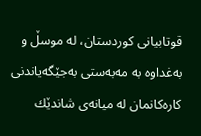قوتابیانی كوردستان، له‌ موسڵ و به‌غداوه‌ به‌ مه‌به‌ستی به‌جێگه‌یاندنی كاره‌كانمان له‌ میانه‌ی شاندێك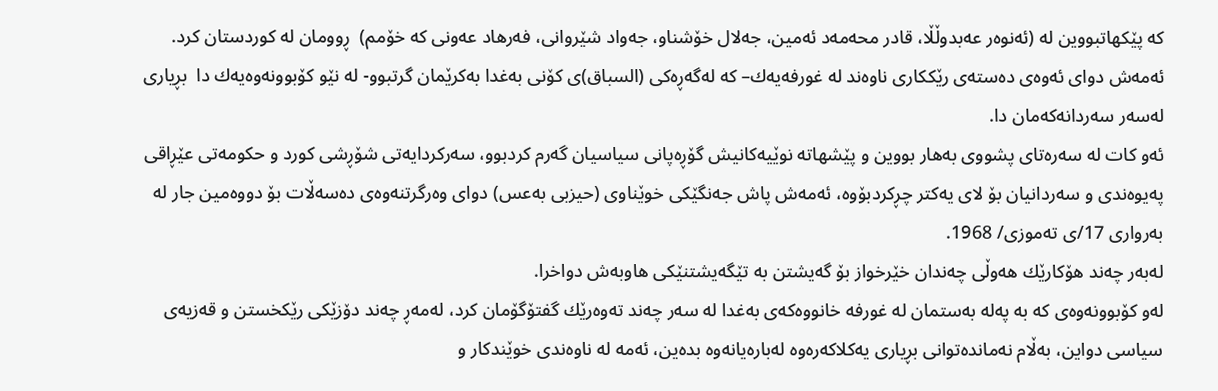كه‌ پێكهاتبووین له‌ (ئه‌نوه‌ر عه‌بدوڵڵا، قادر محه‌مه‌د ئه‌مین، جه‌لال خۆشناو، جه‌واد شێروانی، فه‌رهاد عه‌ونی كه‌ خۆمم)  ڕوومان له‌ كوردستان كرد. ئه‌مه‌ش دوای ئه‌وه‌ی ده‌سته‌ی رێككاری ناوه‌ند له‌ غورفه‌یه‌ك– كه‌ له‌گه‌ڕه‌كی (السباق)ی كۆنی به‌غدا به‌كرێمان گرتبوو- له‌ نێو كۆبوونه‌وه‌یه‌ك دا  بڕیاری له‌سه‌ر سه‌ردانه‌كه‌مان دا.
ئه‌و كات له‌ سه‌ره‌تای پشووی به‌هار بووین و پێشهاته‌ نوێیه‌كانیش گۆڕه‌پانی سیاسیان گه‌رم كردبوو، سه‌ركردایه‌تی شۆڕشی كورد و حكومه‌تی عێڕاقی په‌یوه‌ندی و سه‌ردانیان بۆ لای یه‌كتر چڕكردبۆوه‌، ئه‌مه‌ش پاش جه‌نگێكی خوێناوی (حیزبی به‌عس) دوای وه‌رگرتنه‌وه‌ی ده‌سه‌ڵات بۆ دووه‌مین جار له‌ به‌رواری 17/ی ته‌موزی/ 1968.
له‌به‌ر چه‌ند هۆكارێك هه‌وڵی چه‌ندان خێرخواز بۆ گه‌یشتن به‌ تێگه‌یشتنێكی هاوبه‌ش دواخرا.
له‌و كۆبوونه‌وه‌ی كه‌ به‌ په‌له‌ به‌ستمان له‌ غورفه‌ خانووه‌كه‌ی به‌غدا له‌ سه‌ر چه‌ند ته‌وه‌رێك گفتۆگۆمان كرد، له‌مه‌ڕ چه‌ند دۆزێكی رێكخستن و قه‌زیه‌ی سیاسی دواین، به‌ڵام نه‌مانده‌توانی بڕیاری یه‌كلاكه‌ره‌وه‌ له‌باره‌یانه‌وه‌ بده‌ین، ئه‌مه‌ له‌ ناوه‌ندی خوێندكار و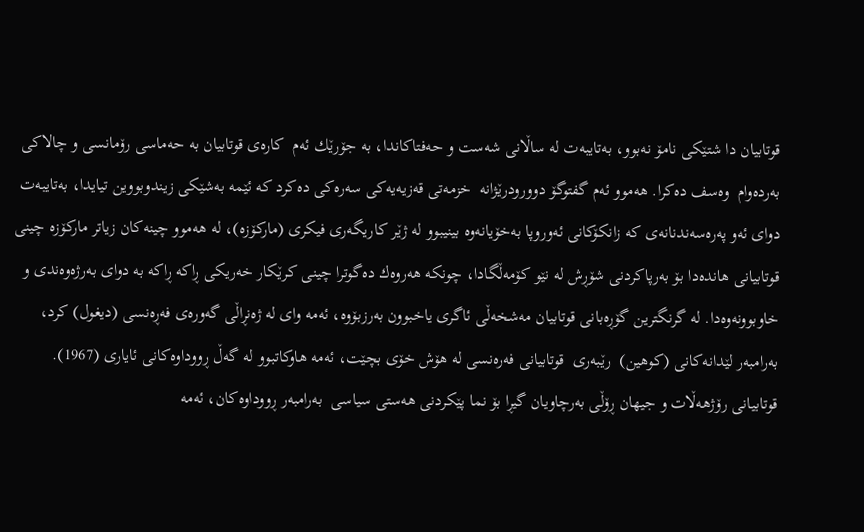قوتابیان دا شتێكی نامۆ نه‌بوو، به‌تایبه‌ت له‌ ساڵانی شه‌ست و حه‌فتاكاندا، به‌ جۆرێك ئه‌م  كاره‌ی قوتابیان به‌ حه‌ماسی رۆمانسی و چالاكی به‌رده‌وام  وه‌سف ده‌كرا. هه‌موو ئه‌م گفتوگۆ دوورودرێژانه‌  خزمه‌تی قه‌زیه‌یه‌كی سه‌ره‌كی ده‌كرد كه‌ ئێمه‌ به‌شێكی زیندوبووین تیایدا، به‌تایبه‌ت دوای ئه‌و په‌ره‌سه‌ندنانه‌ی كه‌ زانكۆكانی ئه‌وروپا به‌خۆیانه‌وه‌ بینیبوو له‌ ژێر كاریگه‌ری فیكری (ماركۆزه‌)، له‌ هه‌موو چینه‌كان زیاتر ماركۆزه‌ چینی قوتابیانی هانده‌دا بۆ به‌رپاكردنی شۆڕش له‌ نێو كۆمه‌ڵگادا، چونكه‌ هه‌روه‌ك ده‌گوترا چینی كرێكار خه‌ریكی ڕاكه‌ ڕاكه‌ به‌ دوای به‌رژه‌وه‌ندی و خاوبوونه‌وه‌دا. له‌ گرنگترین گۆڕه‌بانی قوتابیان مه‌شخه‌ڵی ئاگری یاخبوون به‌رزبۆوه‌، ئه‌مه‌ وای له‌ ژه‌نڕاڵی گه‌وره‌ی فه‌ڕه‌نسی (دیغول) كرد، به‌رامبه‌ر لێدانه‌كانی (كوهین)  رێبه‌ری  قوتابیانی فه‌ره‌نسی له‌ هۆش خۆی بچێت، ئه‌مه‌ هاوكاتبوو له‌ گه‌ڵ ڕووداوه‌كانی ئایاری (1967).
قوتابیانی رۆژهه‌ڵات و جیهان ڕۆڵی به‌رچاویان گیڕا بۆ نما پێكردنی هه‌ستی سیاسی  به‌رامبه‌ر ڕووداوه‌كان، ئه‌مه‌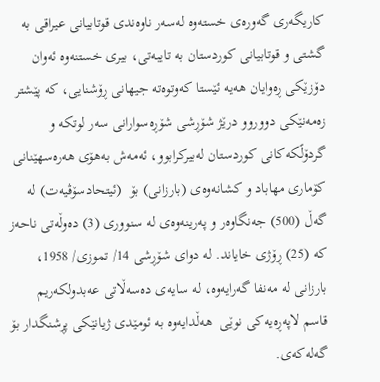كاریگه‌ری گه‌وره‌ی خسته‌وه‌ له‌سه‌ر ناوه‌ندی قوتابیانی عیراقی به‌ گشتی و قوتابیانی كوردستان به‌ تایبه‌تی، بیری خستنه‌وه‌ ئه‌وان دۆزێكی ڕه‌وایان هه‌یه‌ ئێستا كه‌وتوه‌ته‌ جیهانی ڕۆشنایی، كه‌ پێشتر زه‌مه‌نێكی دووروو درێژ شۆڕشی شۆڕه‌سوارانی سه‌ر لوتكه‌ و گردۆلًكه‌كانی كوردستان له‌بیركرابوو، ئه‌مه‌ش به‌هۆی هه‌ره‌سهێنانی كۆماری مهاباد و كشانه‌وه‌ی (بارزانی) بۆ  (ئیتحادسۆڤیه‌ت) له‌ گه‌ڵ (500) جه‌نگاوه‌ر و په‌رینه‌وه‌ی له‌ سنووری (3) ده‌وڵه‌تی ناحه‌ز  كه‌ (25) ڕۆژی خایاند. له‌ دوای شۆڕشی 14/ تموزی/ 1958،  بارزانی له‌ مه‌نفا گه‌رایه‌وه‌، له‌ سایه‌ی ده‌سه‌ڵاتی عه‌بدولكه‌ریم قاسم لاپه‌ڕه‌یه‌كی نوێی  هه‌ڵدایه‌وه‌ به‌ ئومێدی ژیانێكی پڕشنگدار بۆ گه‌له‌كه‌ی.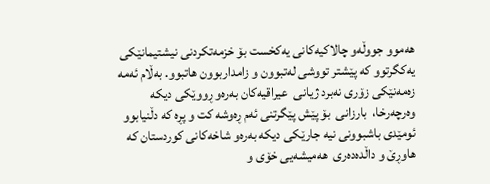هه‌موو جووڵه‌و چالاكیه‌كانی یه‌كخست بۆ خزمه‌تكردنی نیشتیمانێكی یه‌كگرتوو كه‌ پێشتر تووشی له‌تبوون و زامداربوون هاتبوو. به‌ڵام ئه‌مه‌ زه‌مه‌نێكی زۆری نه‌برد ژیانی  عیراقیه‌كان به‌ره‌و ڕووێكی دیكه‌ وه‌رچه‌رخا،  بارزانی  بۆ پێش پێگرتنی ئه‌م ڕه‌وشه‌ كت و پڕه‌ كه‌ دڵنیابوو ئومێدی باشبوونی نیه‌ جارێكی دیكه‌ به‌ره‌و شاخه‌كانی كوردستان كه‌ هاوڕێ و داڵده‌ده‌ری  هه‌میشه‌یی خۆی و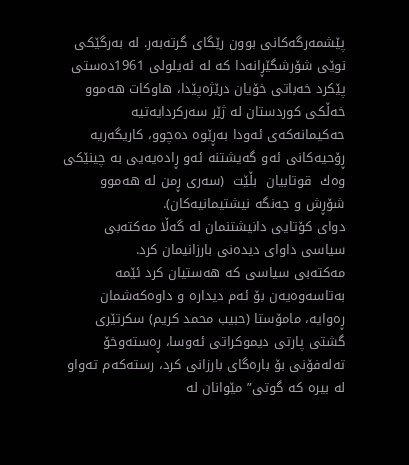پێشمه‌رگه‌كانی بوون رێگای گرته‌به‌ر. له‌ به‌رگێكی نوێی شۆرشگێڕانه‌دا كه‌ له‌ ئه‌یلولی 1961ده‌ستی پێكرد خه‌باتی خۆیان درێژه‌پێدا، هاوكات هه‌موو خه‌ڵكی كوردستان له‌ ژێر سه‌ركردایه‌تیه‌ حه‌كیمانه‌كه‌ی ئه‌ودا به‌ڕێوه‌ ده‌چوو، كاریگه‌ریه‌ ڕۆحیه‌كانی ئه‌و گه‌یشتنه‌ ئه‌و ڕاده‌یه‌یی به‌ چینێكی وه‌ك  قوتابیان  بڵێت  (سه‌ری ڕمن له‌ هه‌موو شۆڕش و جه‌نگه‌ نیشتیمانیه‌كان).
دوای كۆتایی دانیشتنمان له‌ گه‌ڵا مه‌كته‌بی سیاسی داوای دیده‌نی بارزانیمان كرد.
مه‌كته‌بی سیاسی كه‌ هه‌ستیان كرد ئێمه‌ به‌تاسه‌وه‌یه‌ن بۆ ئه‌م دیداره‌ و داوه‌كه‌شمان ڕه‌وایه‌، مامۆستا (حبیب محمد كریم) سكرتێری گشتی پارتی دیموكراتی ئه‌وسا، ڕه‌سته‌وخۆ ته‌له‌فۆنی بۆ باره‌گای بارزانی كرد، رسته‌كه‌م ته‌واو له‌ بیره‌ كه‌ گوتی”مێوانان له‌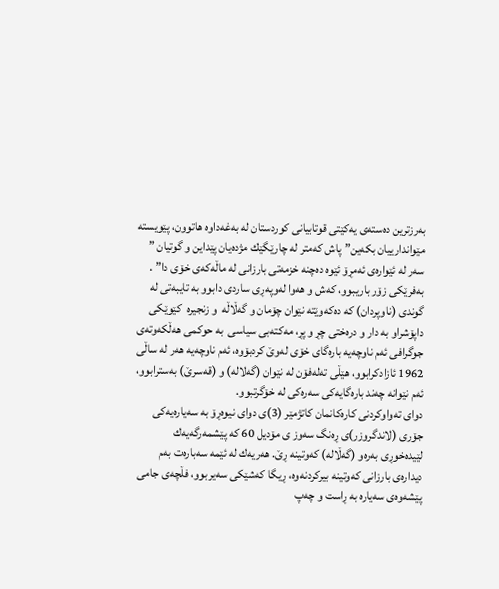به‌رزترین ده‌سته‌ی یه‌كێتی قوتابیانی كوردستان له‌ به‌غه‌داوه‌ هاتوون، پێویسته‌ مێواندارییان بكه‌ین” پاش كه‌متر له‌ چارێگێك مژده‌یان پێداین و گوتیان ” سه‌ر له‌ ئێواره‌ی ئه‌مڕۆ ئێوه‌ ده‌چنه‌ خزمه‌تی بارزانی له‌ ماڵه‌كه‌ی خۆی دا” . به‌فرێكی زۆر باریبوو، كه‌ش و هه‌وا له‌وپه‌ڕی ساردی دابوو به‌ تایبه‌تی له‌ گوندی (ناوپردان) كه‌ ده‌كه‌وێته‌ نێوان چۆمان و گه‌ڵاڵه‌  و زنجیره‌  كێوێكی داپۆشراو به‌ دار و دره‌ختی چڕ و پڕ، مه‌كته‌بی سیاسی  به‌ حوكمی هه‌ڵكه‌وته‌ی جوگرافی ئه‌م ناوچه‌یه‌ باره‌گای خۆی له‌وێ‌ كردبۆوه‌، ئه‌م ناوچه‌یه‌ هه‌ر له‌ ساڵی 1962 ئازادكرابوو، هێڵی ته‌له‌فۆن له‌ نێوان (گه‌لاله‌) و (قه‌سرێ‌) به‌سترابوو، ئه‌م نێوانه‌ چه‌ند باره‌گایه‌كی سه‌ره‌كی له‌ خۆگرتبوو.
دوای ته‌واوكردنی كاره‌كانمان كاتژمێر (3)ی دوای نیوه‌ڕۆ به‌ سه‌یاره‌یه‌كی جۆری (لاندگروزر)ی ڕه‌نگ سه‌وز ی مۆدیل 60 كه‌ پێشمه‌رگه‌یه‌ك لێیده‌خوڕی به‌ره‌و (گه‌ڵاله‌) كه‌وتینه‌ ڕێ‌. هه‌ریه‌ك له‌ ئێمه‌ سه‌باره‌ت به‌م دیداره‌ی بارزانی كه‌وتینه‌ بیركردنه‌وه‌، ڕیگا كه‌شێكی سه‌یربوو، فڵچه‌ی جامی پێشه‌وه‌ی سه‌یاره‌ به‌ ڕاست و چه‌پ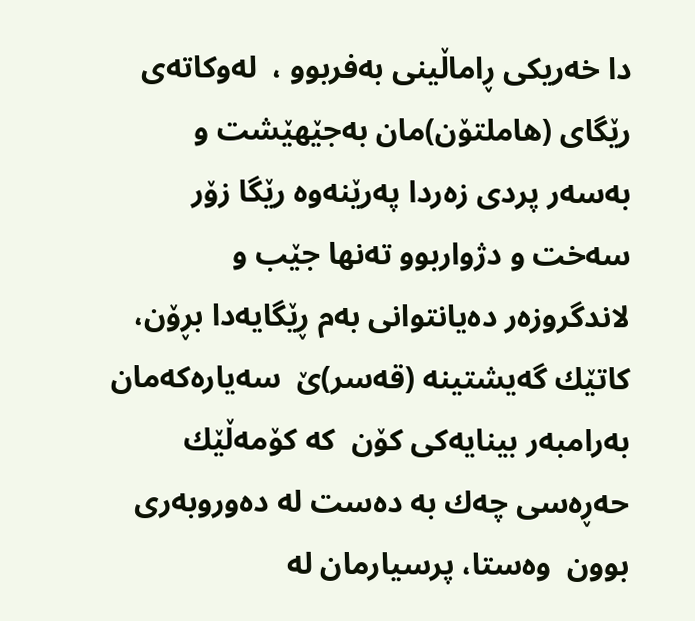دا خه‌ریكی ڕاماڵینی به‌فربوو ،  له‌وكاته‌ی رێگای (هاملتۆن)مان به‌جێهێشت و  به‌سه‌ر پردی زه‌ردا په‌رێنه‌وه‌ رێگا زۆر سه‌خت و دژواربوو ته‌نها جێب و لاندگروزه‌ر ده‌یانتوانی به‌م ڕێگایه‌دا بڕۆن، كاتێك گه‌یشتینه‌ (قه‌سر)ێ‌  سه‌یاره‌كه‌مان به‌رامبه‌ر بینایه‌كی كۆن  كه‌ كۆمه‌ڵێك حه‌ڕه‌سی چه‌ك به‌ ده‌ست له‌ ده‌وروبه‌ری بوون  وه‌ستا، پرسیارمان له‌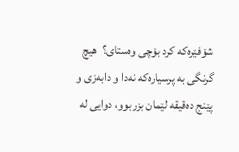شۆفێره‌كه‌ كرد بۆچی وه‌ستای؟  هیچ گرنگی به‌ پرسیاره‌كه‌ نه‌دا و دابه‌زی و پێنج ده‌قیقه‌ لێمان بزربوو، دوایی له‌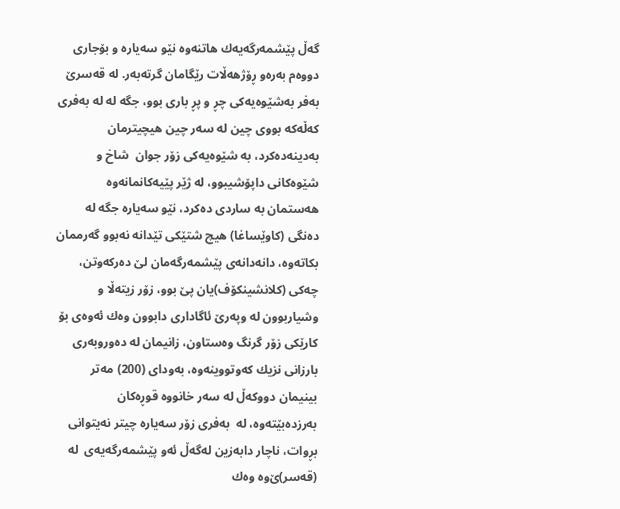گه‌ڵ پێشمه‌رگه‌یه‌ك هاتنه‌وه‌ نێو سه‌یاره‌ و بۆجاری دووه‌م به‌ره‌و ڕۆژهه‌ڵات رێگامان گرته‌به‌ر. له‌ قه‌سرێ‌ به‌فر به‌شێوه‌یه‌كی چڕ و پڕ باری بوو، جگه‌ له‌ له‌ به‌فری كه‌ڵه‌كه‌ بووی چین له‌ سه‌ر چین هیچیترمان به‌دینه‌ده‌كرد، به‌ شێوه‌یه‌كی زۆر جوان  شاخ و شێوه‌كانی داپۆشیبوو، له‌ ژێر پێیه‌كانمانه‌وه‌ هه‌ستمان به‌ ساردی ده‌كرد، نێو سه‌یاره‌ جگه‌ له‌ ده‌نگی (كاوێساغا) هیچ شتێكی تێدانه‌ نه‌بوو گه‌رممان بكاته‌وه‌، دانه‌دانه‌ی پێشمه‌رگه‌مان لێ‌ ده‌ركه‌وتن، چه‌كی (كلانشینكۆف)یان پێ‌ بوو، زۆر زیته‌ڵا و وشیاربوون له‌ وپه‌رێ‌ ئاگاداری دابوون وه‌ك ئه‌وه‌ی بۆ كارێكی زۆر گرنگ وه‌ستاون، زانیمان له‌ ده‌وروبه‌ری بارزانی نزیك كه‌وتووینه‌وه‌، به‌ودای (200) مه‌تر بینیمان دووكه‌ڵ له‌ سه‌ر خانووه‌ قوڕه‌كان به‌رزده‌بێته‌وه‌، له‌  به‌فری زۆر سه‌یاره‌ چیتر نه‌یتوانی بڕوات، ناچار دابه‌زین له‌گه‌ڵ ئه‌و پێشمه‌رگه‌یه‌ی  له‌ (قه‌سر)ێ‌وه‌ وه‌ك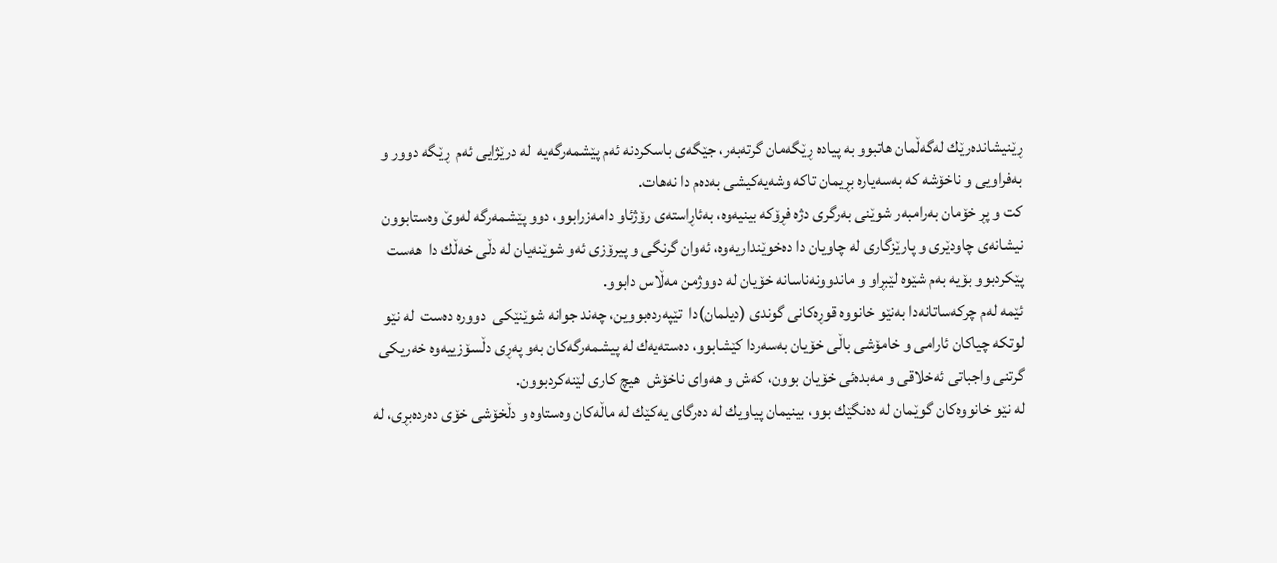ڕێنیشانده‌رێك له‌گه‌ڵمان هاتبوو به‌ پیاده‌ ڕێگه‌مان گرته‌به‌ر، جێگه‌ی باسكردنه‌ ئه‌م پێشمه‌رگه‌یه‌  له‌ درێژایی ئه‌م  ڕێگه‌ دوور و به‌فراویی و ناخۆشه‌ كه‌ به‌سه‌یاره‌ بڕیمان تاكه‌ وشه‌یه‌كیشی به‌ده‌م دا نه‌هات.
كت و پڕ خۆمان به‌رامبه‌ر شوێنی به‌رگری دژه‌ فڕۆكه‌ بینیه‌وه‌، به‌ئاڕاسته‌ی رۆژئاو دامه‌زرابوو، دوو پێشمه‌رگه‌ له‌وێ‌ وه‌ستابوون نیشانه‌ی چاودێری و پارێزگاری له‌ چاویان دا ده‌خوێنداریه‌وه‌، ئه‌وان گرنگی و پیرۆزی ئه‌و شوێنه‌یان له‌ دڵی خه‌ڵك دا  هه‌ست پێكردبوو بۆیه‌ به‌م شێوه‌ لێبڕاو و ماندوونه‌ناسانه‌ خۆیان له‌ دووژمن مه‌ڵاس دابوو.
ئێمه‌ له‌م چركه‌ساتانه‌دا به‌نێو خانووه‌ قوڕه‌كانی گوندی (دیلمان)دا  تێپه‌رده‌بووین، چه‌ند جوانه‌ شوێنێكی  دووره‌ ده‌ست  له‌ نێو لوتكه‌ چیاكان ئارامی و خامۆشی باڵی خۆیان به‌سه‌ردا كێشابوو، ده‌سته‌یه‌ك له‌ پیشمه‌رگه‌كان به‌و په‌ڕی دڵسۆزییه‌وه‌ خه‌ریكی گرتنی واجباتی ئه‌خلاقی و مه‌بده‌ئی خۆیان بوون، كه‌ش و هه‌وای ناخۆش  هیچ كاری لێنه‌كردبوون.
له‌ نێو خانووه‌كان گوێمان له‌ ده‌نگێك بوو، بینیمان پیاویك له‌ ده‌رگای یه‌كێك له‌ ماڵه‌كان وه‌ستاوه‌ و دڵخۆشی خۆی ده‌رده‌بڕی، له‌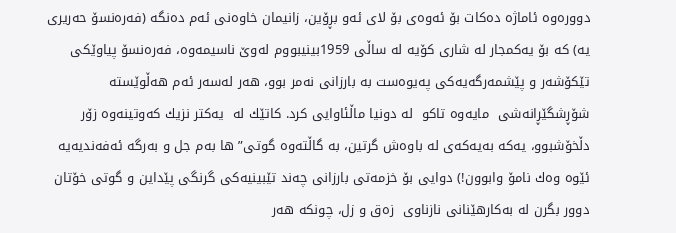دووره‌وه‌ ئاماژه‌ ده‌كات بۆ ئه‌وه‌ی بۆ لای ئه‌و بڕۆین، زانیمان خاوه‌نی ئه‌م ده‌نگه‌ (فه‌ره‌نسۆ حه‌ریری یه‌) كه‌ بۆ یه‌كمجار له‌ شاری كۆیه‌ له‌ ساڵی 1959بینیبووم له‌وێ‌ ناسیمه‌وه‌، فه‌ره‌نسۆ پیاوێكی تێكۆشه‌ر و پێشمه‌رگه‌یه‌كی په‌یوه‌ست به‌ بارزانی نه‌مر بوو، هه‌ر له‌سه‌ر ئه‌م هه‌ڵوێسته‌ شۆڕشگێڕانه‌شی  مایه‌وه‌ تاكو  له‌ دونیا ماڵئاوایی كرد. كاتێك له‌  یه‌كتر نزیك كه‌وتینه‌وه‌ زۆر دڵخۆشبوو، یه‌كه‌ به‌یه‌كه‌ی له‌ باوه‌ش گرتین، به‌ گاڵته‌وه‌ گوتی” ها به‌م جل و به‌رگه‌ ئه‌فه‌ندیه‌یه‌ ئێوه‌ وه‌ك نامۆ وابوون!) دوایی بۆ خزمه‌تی بارزانی چه‌ند تێبینیه‌كی گرنگی پێداین و گوتی خۆتان دوور بگرن له‌ به‌كارهێنانی نازناوی  زه‌ق و زل، چونكه‌ هه‌ر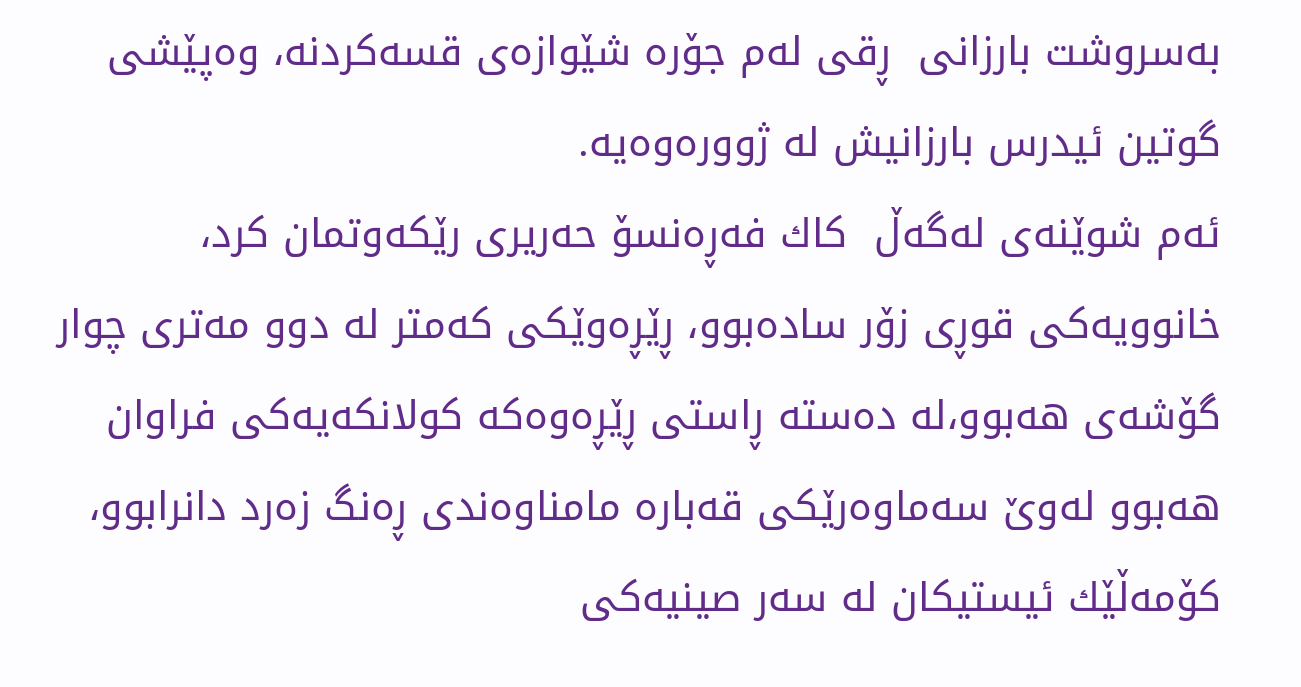به‌سروشت بارزانی  ڕقی له‌م جۆره‌ شێوازه‌ی قسه‌كردنه‌، وه‌پێشی گوتین ئیدرس بارزانیش له‌ ژووره‌وه‌یه‌.
ئه‌م شوێنه‌ی له‌گه‌ڵ  كاك فه‌ڕه‌نسۆ حه‌ریری رێكه‌وتمان كرد، خانوویه‌كی قوڕی زۆر ساده‌بوو، ڕێڕه‌وێكی كه‌متر له‌ دوو مه‌تری چوار گۆشه‌ی هه‌بوو،له‌ ده‌سته‌ ڕاستی ڕێڕه‌وه‌كه‌ كولانكه‌یه‌كی فراوان هه‌بوو له‌وێ‌ سه‌ماوه‌رێكی قه‌باره‌ مامناوه‌ندی ڕه‌نگ زه‌رد دانرابوو، كۆمه‌ڵێك ئیستیكان له‌ سه‌ر صینیه‌كی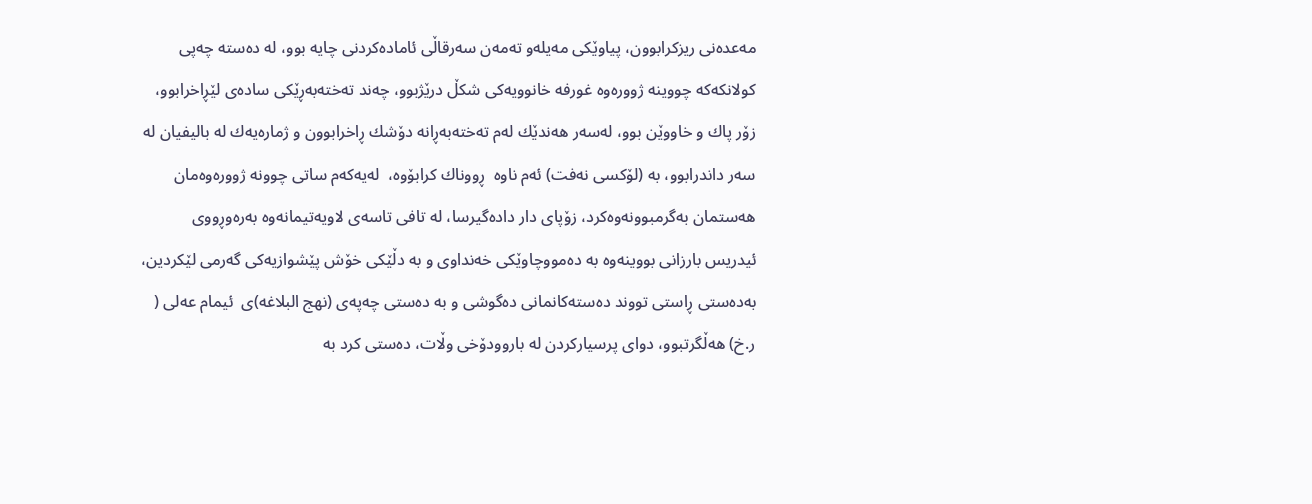مه‌عده‌نی ریزكرابوون، پیاوێكی مه‌یله‌و ته‌مه‌ن سه‌رقاڵی ئاماده‌كردنی چایه‌ بوو، له‌ ده‌سته‌ چه‌پی كولانكه‌كه‌ چووینه‌ ژووره‌وه‌ غورفه‌ خانوویه‌كی شكڵ درێژبوو، چه‌ند ته‌خته‌به‌ڕێكی ساده‌ی لێڕاخرابوو، زۆر پاك و خاووێن بوو، له‌سه‌ر هه‌ندێك له‌م ته‌خته‌به‌ڕانه‌ دۆشك ڕاخرابوون و ژماره‌یه‌ك له‌ بالیفیان له‌ سه‌ر داندرابوو، به‌ (لۆكسی نه‌فت) ئه‌م ناوه‌  ڕووناك كرابۆوه‌،  له‌یه‌كه‌م ساتی چوونه‌ ژووره‌وه‌مان هه‌ستمان به‌گرمبوونه‌وه‌كرد، زۆپای دار داده‌گیرسا، له‌ تافی تاسه‌ی لاویه‌تیمانه‌وه‌ به‌ره‌وڕووی  ئیدریس بارزانی بووینه‌وه‌ به‌ ده‌مووچاوێكی خه‌نداوی و به‌ دڵێكی خۆش پێشوازیه‌كی گه‌رمی لێكردین، به‌ده‌ستی ڕاستی تووند ده‌سته‌كانمانی ده‌گوشی و به‌ ده‌ستی چه‌په‌ی (نهج البلاغه‌)ی  ئیمام عه‌لی ( ر.خ) هه‌ڵگرتبوو، دوای پرسیاركردن له‌ باروودۆخی وڵات، ده‌ستی كرد به‌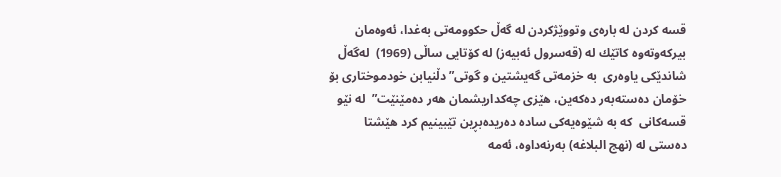قسه‌ كردن له‌ باره‌ی وتووێژكردن له‌ گه‌ڵ حكوومه‌تی به‌غدا، ئه‌وه‌مان بیركه‌وته‌وه‌ كاتێك له‌ (قه‌سرول ئه‌بیه‌ز) له‌ كۆتایی ساڵی (1969)  له‌گه‌ڵ شاندێكی یاوه‌ری  به‌ خزمه‌تی گه‌یشتین و گوتی” دڵنیابن خودموختاری بۆ خۆمان ده‌سته‌به‌ر ده‌كه‌ین، هێزی چه‌كداریشمان هه‌ر ده‌مێنێت”  له‌ نێو قسه‌كانی  كه‌ به‌ شێوه‌یه‌كی ساده‌ ده‌ریده‌بڕین تێبینیم كرد هێشتا ده‌ستی له‌ (نهج البلاغه‌) به‌رنه‌داوه‌، ئه‌مه‌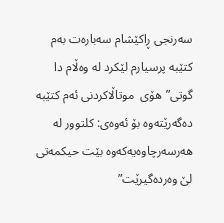سه‌رنجی ڕاكێشام سه‌باره‌ت به‌م كتێبه‌ پرسیارم لێكرد له‌ وه‌ڵام دا گوتی”هۆی  موتاڵاكردنی ئه‌م كتێبه‌ ده‌گه‌رێته‌وه‌ بۆ ئه‌وه‌ی: كلتوور له‌ هه‌رسه‌رچاوه‌یه‌كه‌وه‌ بێت حیكمه‌تی لێ وه‌رده‌گیرێت”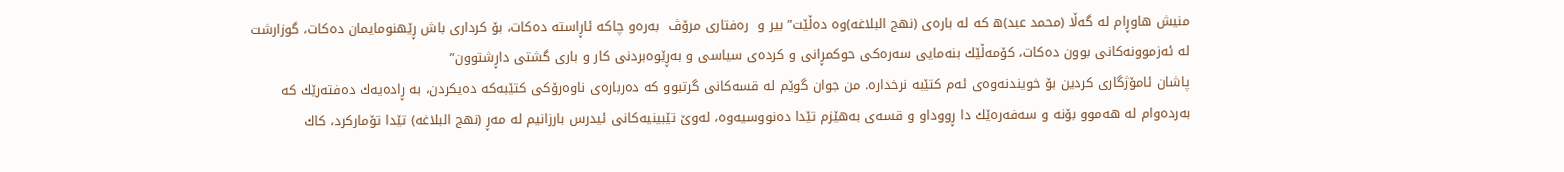منیش هاوڕام له‌ گه‌ڵا (محمد عبد)ه‌ كه‌ له‌ باره‌ی (نهج البلاغه‌)وه‌ ده‌ڵێت” بیر و  ره‌فتاری مرۆڤ  به‌ره‌و چاكه‌ ئاڕاسته‌ ده‌كات، بۆ كرداری باش ڕێهنومایمان ده‌كات، گوزارشت له‌ ئه‌زموونه‌كانی بوون ده‌كات، كۆمه‌ڵێك بنه‌مایی سه‌ره‌كی حوكمڕانی و كرده‌ی سیاسی و به‌ڕێوه‌بردنی كار و باری گشتی داڕشتوون”
پاشان ئامۆژگاری كردین بۆ خویندنه‌وه‌ی ئه‌م كتێبه‌ نرخداره‌. من جوان گوێم له‌ قسه‌كانی گرتبوو كه‌ ده‌رباره‌ی ناوه‌رۆكی كتێبه‌كه‌ ده‌یكردن، به‌ ڕاده‌یه‌ك ده‌فته‌رێك كه‌ به‌رده‌وام له‌ هه‌موو بۆنه‌ و سه‌فه‌ره‌ێك دا ڕووداو و قسه‌ی به‌هێزم تێدا ده‌نووسیه‌وه‌، له‌وێ‌ تێبینیه‌كانی ئیدرس بارزانیم له‌ مه‌ڕ (نهج البلاغه‌) تێدا تۆماركرد، كاك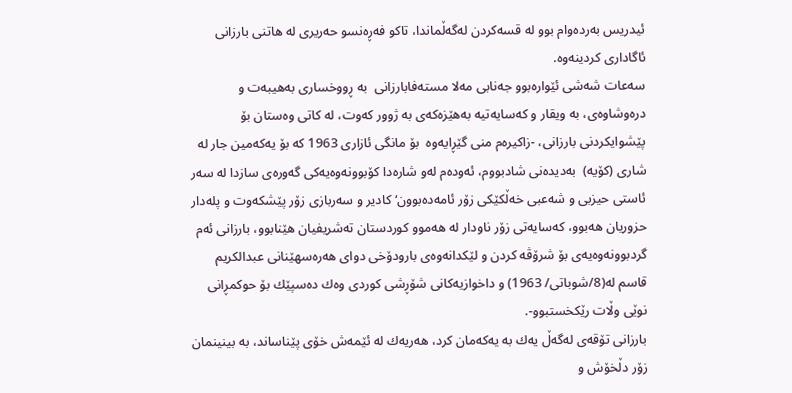ئیدریس به‌رده‌وام بوو له‌ قسه‌كردن له‌گه‌ڵماندا، تاكو فه‌ڕه‌نسو حه‌ریری له‌ هاتنی بارزانی ئاگاداری كردینه‌وه‌.
سه‌عات شه‌شی ئێواره‌بوو جه‌نابی مه‌لا مسته‌فابارزانی  به‌ ڕووخساری به‌هیبه‌ت و دره‌وشاوه‌ی، به‌ ویقار و كه‌سایه‌تیه‌ به‌هێزه‌كه‌ی به‌ ژوور كه‌وت، له‌ كاتی وه‌ستان بۆ پێشوایكردنی بارزانی، -زاكیره‌م منی گێڕایه‌وه‌  بۆ مانگی ئازاری 1963 كه‌ بۆ یه‌كه‌مین جار له‌ شاری (كۆیه‌)  به‌دیده‌نی شادبووم، ئه‌وده‌م له‌و شاره‌دا كۆبوونه‌وه‌یه‌كی گه‌وره‌ی سازدا له‌ سه‌ر ئاستی حیزبی و شه‌عبی خه‌ڵكێكی زۆر ئامه‌ده‌بوون‘ كادیر و سه‌ربازی زۆر پێشكه‌وت و پله‌دار حزوریان هه‌بوو، كه‌سایه‌تی زۆر ناودار له‌ هه‌موو كوردستان ته‌شریفیان هێنابوو، بارزانی ئه‌م گردبوونه‌وه‌یه‌ی بۆ شرۆڤه‌ كردن و لێكدانه‌وه‌ی بارودۆخی دوای هه‌ره‌سهێنانی عبدالكریم قاسم له‌(8/شوباتی/ 1963) و داخوازیه‌كانی شۆڕشی كوردی وه‌ك ده‌سپێك بۆ حوكمڕانی نوێی وڵات رێكخستبوو-.
بارزانی تۆقه‌ی له‌گه‌ڵ یه‌ك به‌ یه‌كه‌مان كرد، هه‌ریه‌ك له‌ ئێمه‌ش خۆی پێناساند، به‌ بینینمان زۆر دڵخۆش و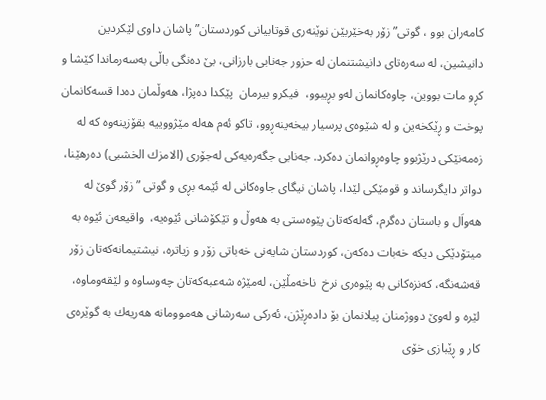كامه‌ران بوو ، گوتی” زۆر به‌خێربێن نوێنه‌ری قوتابیانی كوردستان” پاشان داوی لێكردین دانیشین، له‌ سه‌ره‌تای دانیشتنمان له‌ حزور جه‌نابی بارزانی، بێ‌ ده‌نگی باڵی به‌سه‌رماندا كێشا و كڕو مات بووین، چاوه‌كانمان له‌و بڕیبوو،  فیكرو بیرمان  پێكدا ده‌پژا، هه‌وڵمان ده‌دا قسه‌كانمان پوخت و ڕێكخه‌ین و له‌ شێوه‌ی پرسیار بیخه‌ینه‌ڕوو، تاكو ئه‌م هه‌له‌ مێژووییه‌ بقۆزینه‌وه‌ كه‌ له‌ زه‌مه‌نێكی درێژبوو چاوه‌ڕوانمان ده‌كرد. جه‌نابی جگه‌ره‌یه‌كی له‌جۆری (الامزك الخشبی) ده‌رهێنا، دواتر دایگرساند و قومێكی لێدا، پاشان نیگای جاوه‌كانی له‌ ئێمه‌ بڕی و گوتی ” زۆر گوێ‌ له‌ هه‌واَل و باستان ده‌گرم، گه‌له‌كه‌تان پێوه‌ستی به‌ هه‌وڵ و تێكۆشانی ئێوه‌یه‌،  واقیعه‌ن ئێوه‌ به‌ میتۆدێكی دیكه‌ خه‌بات ده‌كه‌ن، كوردستان شایه‌نی خه‌باتی زۆر و زیاتره‌، نیشتیمانه‌كه‌تان زۆر قه‌شه‌نگه‌، كه‌نزه‌كانی به‌ پێوه‌ری نرخ  ناخه‌مڵێن، له‌مێژه‌ شه‌عبه‌كه‌تان چه‌وساوه‌ و لێقه‌وماوه‌، لێره‌ و له‌وێ‌ دووژمنان پیلانمان بۆ داده‌ڕێژن، ئه‌ركی سه‌رشانی هه‌موومانه‌ هه‌ریه‌ك به‌ گوێره‌ی كار و ڕێبازی خۆی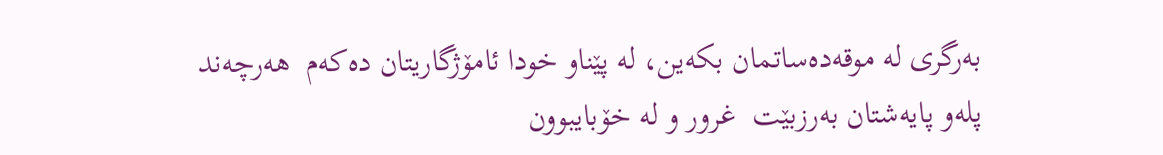به‌رگری له‌ موقه‌ده‌ساتمان بكه‌ین، له‌ پێناو خودا ئامۆژگاریتان ده‌كه‌م  هه‌رچه‌ند پله‌و پایه‌شتان به‌رزبێت  غرور و له‌ خۆبایبوون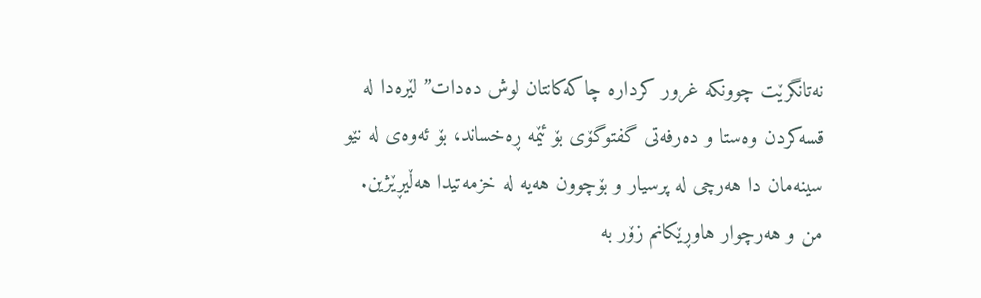نه‌تانگرێت چوونكه‌ غرور كرداره‌ چاكه‌كانتان لوش ده‌دات” لێره‌دا له‌ قسه‌كردن وه‌ستا و ده‌رفه‌تی گفتوگۆی بۆ ئێمه‌ ڕه‌خساند، بۆ ئه‌وه‌ی له‌ نێو سینه‌مان دا هه‌رچی له‌ پرسیار و بۆچوون هه‌یه‌ له‌ خزمه‌تیدا هه‌ڵیڕێژین.
من و هه‌رچوار هاوڕێكانم زۆر به‌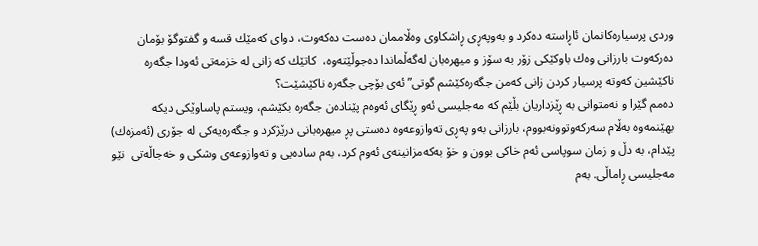وردی پرسیاره‌كانمان ئاڕاسته‌ ده‌كرد و به‌وپه‌ڕی ڕاشكاوی وه‌ڵاممان ده‌ست ده‌كه‌وت، دوای كه‌مێك قسه‌ و گفتوگۆ بۆمان ده‌ركه‌وت بارزانی وه‌ك باوكێكی زۆر به‌ سۆز و میهره‌بان له‌گه‌ڵماندا ده‌جوڵێته‌وه‌،  كاتێك كه‌ زانی له‌ خزمه‌تی ئه‌ودا جگه‌ره‌ ناكێشین كه‌وته‌ پرسیار كردن زانی كه‌من جگه‌ره‌كێشم گوتی” ئه‌ی بۆچی جگه‌ره‌ ناكێشێت؟
ده‌مم گێرا و نه‌متوانی به‌ ڕێزداریان بڵێم كه‌ مه‌جلیسی ئه‌و ڕێگای ئه‌وه‌م پێناده‌ن جگه‌ره‌ بكێشم، ویستم پاساوێكی دیكه‌ بهێنمه‌وه‌ به‌ڵام سه‌ركه‌وتوونه‌بووم، بارزانی به‌و په‌ڕی ته‌وازوعه‌وه‌ ده‌ستی پڕ میهره‌بانی درێژكرد و جگه‌ره‌یه‌كی له‌ جۆری (ئه‌مزه‌ك) پێدام، به‌ دڵ و زمان سوپاسی ئه‌م خاكی بوون و خۆ به‌كه‌مزانینه‌ی ئه‌وم كرد، به‌م ساده‌یی و ته‌وازوعه‌ی وشكی و خه‌جاڵه‌تی  نێو مه‌جلیسی ڕاماڵی. به‌م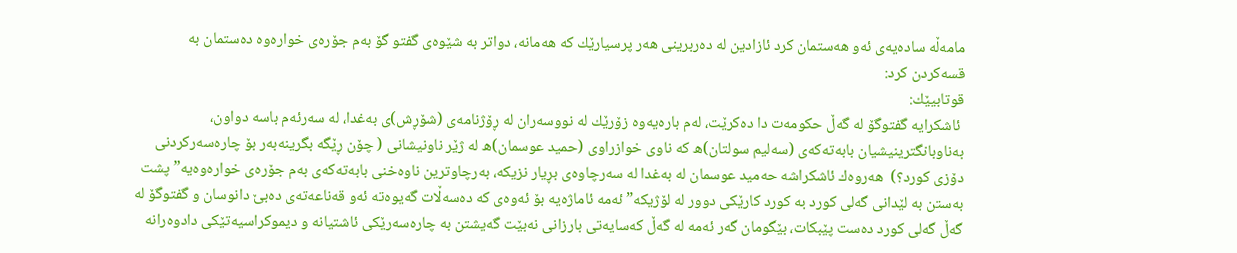مامه‌ڵه‌ ساده‌یه‌ی ئه‌و هه‌ستمان كرد ئازادین له‌ ده‌ربرینی هه‌ر پرسیارێك كه‌ هه‌مانه‌، دواتر به‌ شێوه‌ی گفتو گۆ به‌م جۆره‌ی خواره‌وه‌ ده‌ستمان به‌ قسه‌كردن كرد:
قوتابیێك:
 ئاشكرایه‌ گفتوگۆ له‌ گه‌ڵ حكومه‌ت دا ده‌كرێت، له‌م باره‌یه‌وه‌ زۆرێك له‌ نووسه‌ران له‌ ڕۆژنامه‌ی (شۆڕش)ی به‌غدا، له‌ سه‌رئه‌م باسه‌ دواون، به‌ناوبانگترینیشیان بابه‌ته‌كه‌ی (سه‌لیم سولتان)ه‌ كه‌ ناوی خوازراوی (حمید عوسمان)ه‌ له‌ ژێر ناونیشانی ( چۆن ڕێگه‌ بگرینه‌به‌ر بۆ چاره‌سه‌ركردنی دۆزی كورد؟)  هه‌روه‌ك ئاشكراشه‌ حه‌مید عوسمان له‌ به‌غدا له‌ سه‌رچاوه‌ی بڕیار نزیكه‌، به‌رچاوترین ناوه‌خنی بابه‌ته‌كه‌ی به‌م جۆره‌ی خواره‌وه‌یه‌” پشت به‌ستن به‌ لێدانی گه‌لی كورد به‌ كورد كارێكی دوور له‌ لۆژیكه‌” ئه‌مه‌ ئاماژه‌یه‌ بۆ ئه‌وه‌ی كه‌ ده‌سه‌ڵات گه‌یوه‌ته‌ ئه‌و قه‌ناعه‌ته‌ی ده‌بێ‌ دانوسان و گفتوگۆ له‌ گه‌ڵ گه‌لی كورد ده‌ست پێبكات، بێگومان گه‌ر ئه‌مه‌ له‌ گه‌ڵ كه‌سایه‌تی بارزانی نه‌بێت گه‌یشتن به‌ چاره‌سه‌رێكی ئاشتیانه‌ و دیموكراسیه‌تێكی دادوه‌رانه‌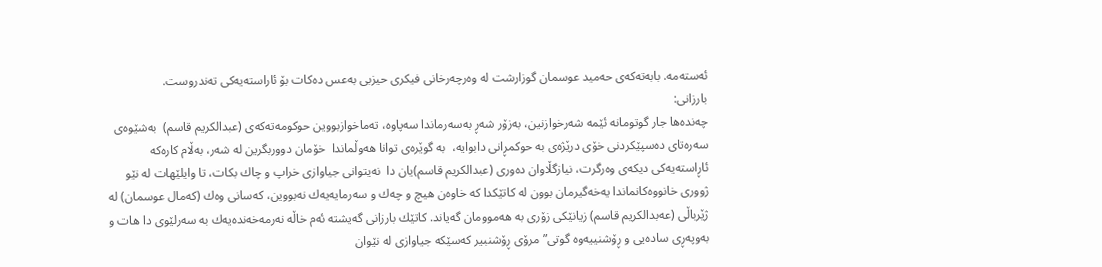ئه‌سته‌مه‌. بابه‌ته‌كه‌ی حه‌مید عوسمان گوزارشت له‌ وه‌رچه‌رخانی فیكری حیزبی به‌عس ده‌كات بۆ ئاراسته‌یه‌كی ته‌ندروست.
بارزانی:
چه‌نده‌ها جار گوتومانه‌ ئێمه‌ شه‌رخوازنین، به‌زۆر شه‌ڕ به‌سه‌رماندا سه‌پاوه‌، ته‌ماخوازبووین حوكومه‌ته‌كه‌ی (عبدالكریم قاسم)  به‌شێوه‌ی سه‌ره‌تای ده‌سپێكردنی خۆی درێژه‌ی به‌ حوكمڕانی دابوایه‌،  به‌ گوێره‌ی توانا هه‌وڵماندا  خۆمان دووربگرین له‌ شه‌ر، به‌ڵام كاره‌كه‌ ئاڕاسته‌یه‌كی دیكه‌ی وه‌رگرت، نیازگڵاوان ده‌وری (عبدالكریم قاسم)یان دا  نه‌یتوانی جیاوازی خراپ و چاك بكات، تا وایلێهات له‌ نێو ژووری خانووه‌كانماندا یه‌خه‌گیرمان بوون له‌ كاتێكدا كه‌ خاوه‌ن هیچ و چه‌ك و سه‌رمایه‌یه‌ك نه‌بووین، كه‌سانی وه‌ك (كه‌مال عوسمان) له‌ ژێرباڵی (عه‌بدالكریم قاسم) زیانێكی زۆری به‌ هه‌موومان گه‌یاند. كاتێك بارزانی گه‌یشته‌ ئه‌م خاڵه‌ نه‌رمه‌خه‌نده‌یه‌ك به‌ سه‌رلێوی دا هات و به‌وپه‌ڕی ساده‌یی و ڕۆشنییه‌وه‌ گوتی” مرۆی ڕۆشنبیر كه‌سێكه‌ جیاوازی له‌ نێوان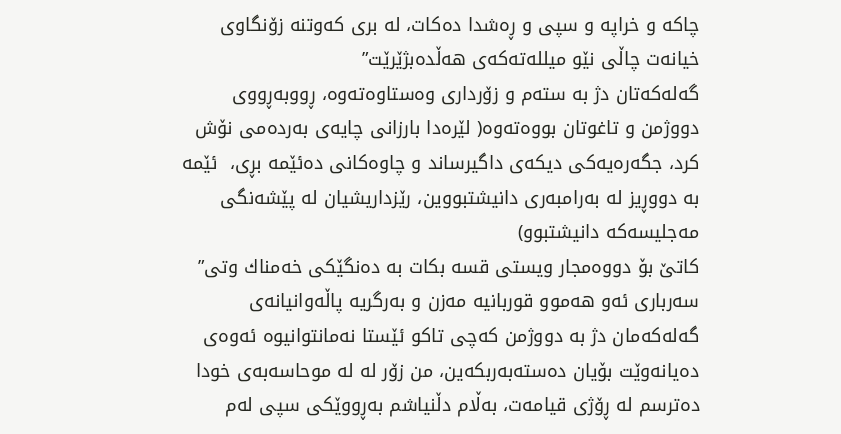چاكه‌ و خراپه‌ و سپی و ڕه‌شدا ده‌كات، له‌ بری كه‌وتنه‌ زۆنگاوی خیانه‌ت چاڵی نێو میلله‌ته‌كه‌ی هه‌ڵده‌بژێرێت”
گه‌له‌كه‌تان دژ به‌ سته‌م و زۆرداری وه‌ستاوه‌ته‌وه‌، ڕووبه‌ڕووی دووژمن و تاغوتان بووه‌ته‌وه‌( لێره‌دا بارزانی چایه‌ی به‌رده‌می نۆش كرد، جگه‌ره‌یه‌كی دیكه‌ی داگیرساند و چاوه‌كانی ده‌ئێمه‌ بڕی،  ئێمه‌ به‌ دووڕیز له‌ به‌رامبه‌ری دانیشتبووین، رێزداریشیان له‌ پێشه‌نگی مه‌جلیسه‌كه‌ دانیشتبوو)
كاتێ بۆ دووه‌مجار ویستی قسه‌ بكات به‌ ده‌نگێكی خه‌مناك وتی” سه‌رباری ئه‌و هه‌موو قوربانیه‌ مه‌زن و به‌رگریه‌ پاڵه‌وانیانه‌ی گه‌له‌كه‌مان دژ به‌ دووژمن كه‌چی تاكو ئێستا نه‌مانتوانیوه‌ ئه‌وه‌ی ده‌یانه‌وێت بۆیان ده‌سته‌به‌ربكه‌ین، من زۆر له‌ له‌ موحاسه‌به‌ی خودا ده‌ترسم له‌ ڕۆژی قیامه‌ت، به‌ڵام دڵنیاشم به‌ڕووێكی سپی له‌م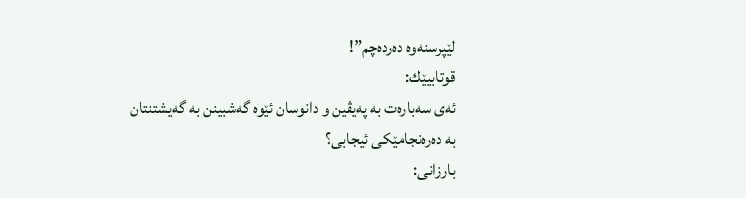لێپرسنه‌وه‌ ده‌رده‌چم”!
قوتابیێك:
ئه‌ی سه‌باره‌ت به‌ په‌یڤین و دانوسان ئێوه‌ گه‌شبینن به‌ گه‌یشتنتان به‌ ده‌ره‌نجامێكی ئیجابی؟
بارزانی: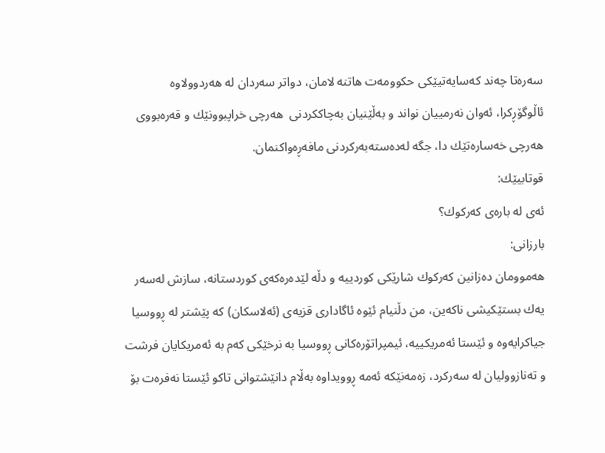سه‌ره‌تا چه‌ند كه‌سایه‌تیێكی حكوومه‌ت هاتنه‌ لامان، دواتر سه‌ردان له‌ هه‌ردوولاوه‌ ئاڵوگۆڕكرا، ئه‌وان نه‌رمییان نواند و به‌ڵێنیان به‌چاككردنی  هه‌رچی خراپبوونێك و قه‌ره‌بووی هه‌رچی خه‌ساره‌تێك دا، جگه‌ له‌ده‌سته‌به‌ركردنی مافه‌ڕه‌واكنمان.
قوتابیێك:
ئه‌ی له‌ باره‌ی كه‌ركوك؟
بارزانی:
هه‌موومان ده‌زانین كه‌ركوك شارێكی كوردییه‌ و دڵه‌ لێده‌ره‌كه‌ی كوردستانه‌، سازش له‌سه‌ر یه‌ك بستێكیشی ناكه‌ین، من دڵنیام ئێوه‌ ئاگاداری قزیه‌ی (ئه‌لاسكان) كه‌ پێشتر له‌ ڕووسیا جیاكرایه‌وه‌ و ئێستا ئه‌مریكییه‌، ئیمپراتۆره‌كانی ڕووسیا به‌ نرخێكی كه‌م به‌ ئه‌مریكایان فرشت و ته‌نازوولیان له‌ سه‌ركرد، زه‌مه‌نێكه‌ ئه‌مه‌ ڕوویداوه‌ به‌ڵام دانێشتوانی تاكو ئێستا نه‌فره‌ت بۆ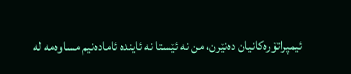ئیمپراتۆره‌كانیان ده‌نێرن، من نه‌ ئێستا نه‌ ئاینده‌ ئاماده‌نیم مساوه‌مه‌ له‌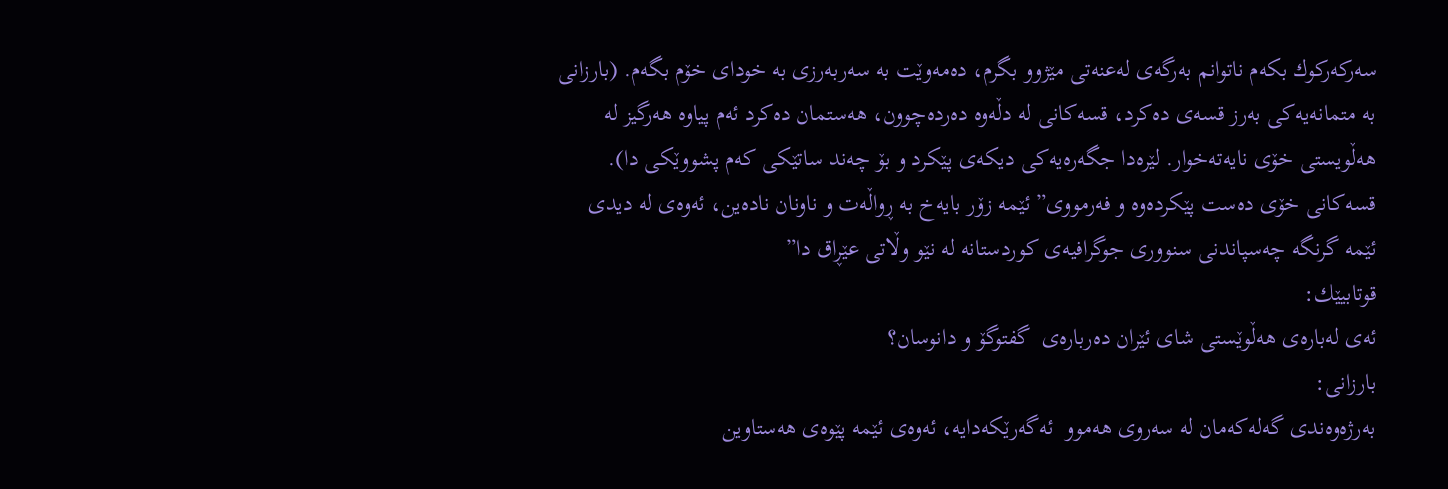سه‌ركه‌ركوك بكه‌م ناتوانم به‌رگه‌ی له‌عنه‌تی مێژوو بگرم، ده‌مه‌وێت به‌ سه‌ربه‌رزی به‌ خودای خۆم بگه‌م. (بارزانی به‌ متمانه‌یه‌كی به‌رز قسه‌ی ده‌كرد، قسه‌كانی له‌ دڵه‌وه‌ ده‌رده‌چوون، هه‌ستمان ده‌كرد ئه‌م پیاوه‌ هه‌رگیز له‌ هه‌ڵویستی خۆی نایه‌ته‌خوار. لێره‌دا جگه‌ره‌یه‌كی دیكه‌ی پێكرد و بۆ چه‌ند ساتێكی كه‌م پشووێكی دا). قسه‌كانی خۆی ده‌ست پێكرده‌وه‌ و فه‌رمووی” ئێمه‌ زۆر بایه‌خ به‌ ڕواڵه‌ت و ناونان ناده‌ین، ئه‌وه‌ی له‌ دیدی ئێمه‌ گرنگه‌ چه‌سپاندنی سنووری جوگرافیه‌ی كوردستانه‌ له‌ نێو وڵاتی عێڕاق دا”
قوتابیێك:
ئه‌ی له‌باره‌ی هه‌ڵوێستی شای ئێران ده‌رباره‌ی  گفتوگۆ و دانوسان؟
بارزانی:
به‌رژه‌وه‌ندی گه‌له‌كه‌مان له‌ سه‌روی هه‌موو  ئه‌گه‌رێكه‌دایه‌، ئه‌وه‌ی ئێمه‌ پێوه‌ی هه‌ستاوین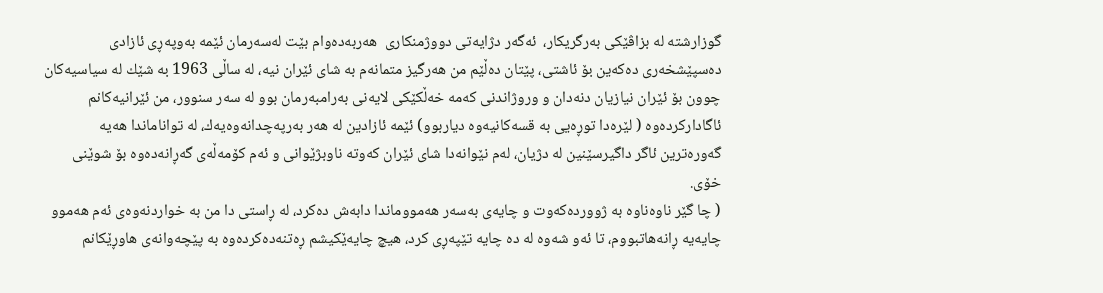گوزارشته‌ له‌ بزاڤێكی به‌رگریكار،  ئه‌گه‌ر دژایه‌تی دووژمنكاری  هه‌ربه‌ده‌وام بێت له‌سه‌رمان ئێمه‌ به‌وپه‌ڕی ئازادی ده‌سپێشخه‌ری ده‌كه‌ین بۆ ئاشتی، پێتان ده‌ڵێم من هه‌رگیز متمانه‌م به‌ شای ئێران نیه‌، له‌ ساڵی 1963 به‌ شێك له‌ سیاسیه‌كان چوون بۆ ئێران نیازیان دنه‌دان و وروژاندنی كه‌مه‌ خه‌ڵكێكی لایه‌نی به‌رامبه‌رمان بوو له‌ سه‌ر سنوور، من ئێرانیه‌كانم ئاگاداركرده‌وه‌ ( لێره‌دا توڕه‌یی به‌ قسه‌كانیه‌وه‌ دیاربوو) ئێمه‌ ئازادین له‌ هه‌ر به‌رپه‌چدانه‌وه‌یه‌ك، له‌ تواناماندا هه‌یه‌ گه‌وره‌ترین ئاگر داگیرسێنین له‌ دژیان، له‌م نێوانه‌دا شای ئێران كه‌وته‌ ناوبژێوانی و ئه‌م كۆمه‌ڵه‌ی گه‌ڕانه‌ده‌وه‌ بۆ شوێنی خۆی.
( چا گێر ناوه‌ناوه‌ به‌ ژوورده‌كه‌وت و چایه‌ی به‌سه‌ر هه‌مووماندا دابه‌ش ده‌كرد، له‌ ڕاستی دا من به‌ خواردنه‌وه‌ی ئه‌م هه‌موو چایه‌یه‌ ڕانه‌هاتبووم، تا ئه‌و شه‌وه‌ له‌ ده‌ چایه‌ تێپه‌ڕی كرد، هیچ چایه‌ێكیشم ڕه‌تنه‌ده‌كرده‌وه‌ به‌ پێچه‌وانه‌ی هاوڕێكانم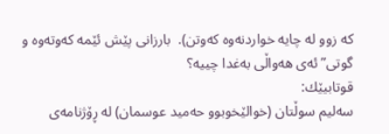كه‌ زوو له‌ چایه‌ خواردنه‌وه‌ كه‌وتن).  بارزانی پێش ئێمه‌ كه‌وته‌وه‌ و گوتی” ئه‌ی هه‌واڵی به‌غدا چییه‌؟
قوتابیێك:
سه‌لیم سوڵتان (خوالێخوبوو حه‌مید عوسمان) له‌ ڕۆژنامه‌ی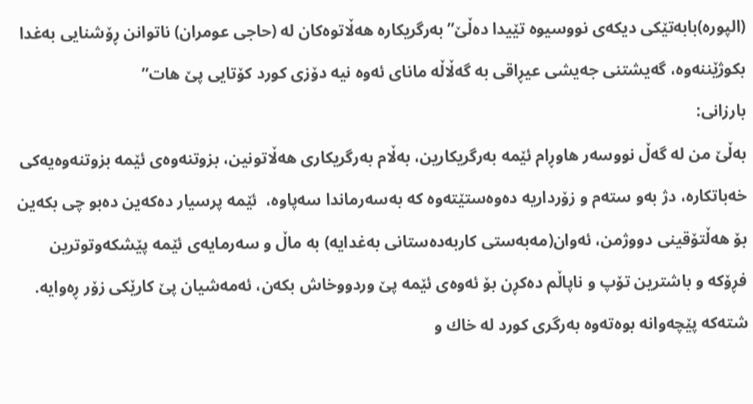(الپوره‌)بابه‌تێكی دیكه‌ی نووسیوه‌ تێیدا ده‌ڵێ‌” به‌رگریكاره‌ هه‌ڵاتوه‌كان له‌ (حاجی عومران) ناتوانن ڕۆشنایی به‌غدا بكوژێننه‌وه‌، گه‌یشتنی جه‌یشی عیڕاقی به‌ گه‌ڵاڵه‌ مانای ئه‌وه‌ نیه‌ دۆزی كورد كۆتایی پێ‌ هات”
بارزانی:
به‌ڵێ‌ من له‌ گه‌ڵ نووسه‌ر هاوڕام ئێمه‌ به‌رگریكارین، به‌ڵام به‌رگریكاری هه‌ڵاتونین، بزوتنه‌وه‌ی ئێمه‌ بزوتنه‌وه‌یه‌كی خه‌باتكاره‌، دژ به‌و سته‌م و زۆرداریه‌ ده‌وه‌ستێته‌وه‌ كه‌ به‌سه‌رماندا سه‌پاوه‌،  ئێمه‌ پرسیار ده‌كه‌ین ده‌بو چی بكه‌ین بۆ هه‌ڵتۆقینی دووژمن، ئه‌وان(مه‌به‌ستی كاربه‌ده‌ستانی به‌غدایه‌) به‌ ماڵ و سه‌رمایه‌ی ئێمه‌ پێشكه‌وتوترین فڕۆكه‌ و باشترین تۆپ و ناپاڵم ده‌كڕن بۆ ئه‌وه‌ی ئێمه‌ پێ‌ وردووخاش بكه‌ن، ئه‌مه‌شیان پێ كارێكی زۆر ڕه‌وایه‌. شته‌كه‌ پێچه‌وانه‌ بوه‌ته‌وه‌ به‌رگری كورد له‌ خاك و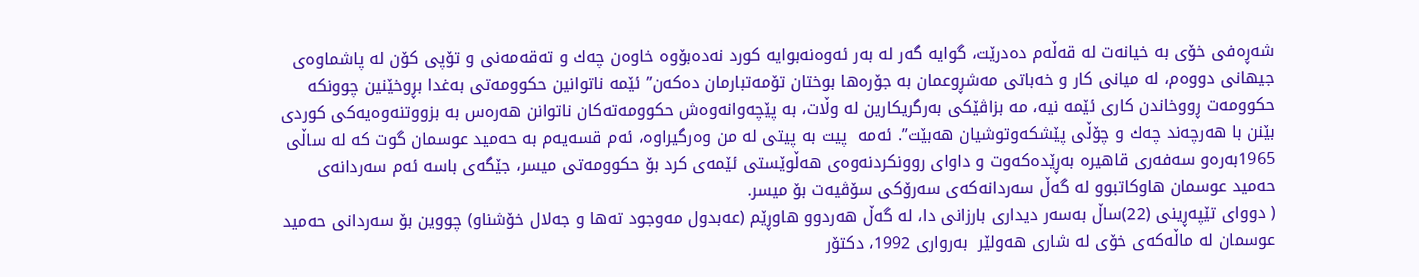شه‌ڕه‌فی خۆی به‌ خیانه‌ت له‌ قه‌ڵه‌م ده‌درێت، گوایه‌ گه‌ر له‌ به‌ر ئه‌وه‌نه‌بوایه‌ كورد نه‌ده‌بۆوه‌ خاوه‌ن چه‌ك و ته‌قه‌مه‌نی و تۆپی كۆن له‌ پاشماوه‌ی جیهانی دووه‌م، له‌ میانی كار و خه‌باتی مه‌شڕوعمان به‌ جۆره‌ها بوختان تۆمه‌تبارمان ده‌كه‌ن” ئێمه‌ ناتوانین حكوومه‌تی به‌غدا بڕوخێنین چوونكه‌ حكوومه‌ت ڕووخاندن كاری ئێمه‌ نیه‌، مه‌ بزاڤێكی به‌رگریكارین له‌ وڵات، به‌ پێچه‌وانه‌وه‌ش حكوومه‌ته‌كان ناتوانن هه‌ره‌س به‌ بزووتنه‌وه‌یه‌كی كوردی بێنن با هه‌رچه‌ند چه‌ك و چۆڵی پێشكه‌وتوشیان هه‌بێت”. ئه‌مه‌  پیت به‌ پیتی له‌ من وه‌رگیراوه‌، ئه‌م قسه‌یه‌م به‌ حه‌مید عوسمان گوت كه‌ له‌ ساڵی 1965به‌ره‌و سه‌فه‌ری قاهیره‌ به‌ڕێده‌كه‌وت و داوای روونكردنه‌وه‌ی هه‌ڵوێستی ئێمه‌ی كرد بۆ حكوومه‌تی میسر، جێگه‌ی باسه‌ ئه‌م سه‌ردانه‌ی حه‌مید عوسمان هاوكاتبوو له‌ گه‌ڵ سه‌ردانه‌كه‌ی سه‌رۆكی سۆڤیه‌ت بۆ میسر.
( دووای تێپه‌ڕینی (22)ساڵ به‌سه‌ر دیداری بارزانی دا، له‌ گه‌ڵ هه‌ردوو هاوڕێم (عه‌بدول مه‌وجود ته‌ها و جه‌لال خۆشناو) چووین بۆ سه‌ردانی حه‌مید عوسمان له‌ ماڵه‌كه‌ی خۆی له‌ شاری هه‌ولێر  به‌رواری 1992، دكتۆر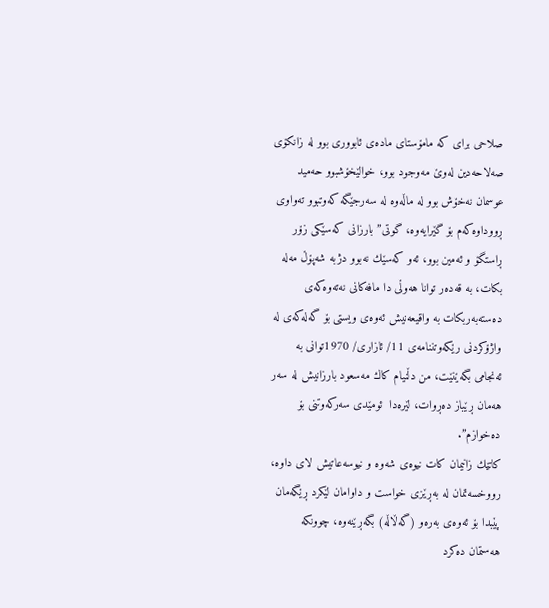صلاحی برای كه‌ مامۆستای ماده‌ی ئابووری بوو له‌ زانكۆی صه‌لاحه‌دین له‌وێ‌ مه‌وجود بوو، خوالێخۆشبوو حه‌مید عوسمان نه‌خۆش بوو له‌ ماڵه‌وه‌ له‌ سه‌رجێگه‌ كه‌وتبوو ته‌واوی ڕووداوه‌كه‌م بۆ گێرایه‌وه‌، گوتی” بارزانی كه‌سێكی زۆر ڕاستگۆ و ئه‌مین بوو، ئه‌و كه‌سێك نه‌بوو دژبه‌ شه‌پۆڵ مه‌له‌ بكات، به‌ قه‌ده‌ر توانا هه‌وڵی دا مافه‌كانی نه‌ته‌وه‌كه‌ی ده‌سته‌به‌ربكات به‌ واقیعه‌نیش ئه‌وه‌ی ویستی بۆ گه‌له‌كه‌ی له‌ واژۆكردنی رێكه‌وتننامه‌ی 11/ ئازاری/ 1970توانی به‌ ئه‌نجامی بگه‌ێنێت، من دڵنیام كاك مه‌سعود بارزانیش له‌ سه‌ر هه‌مان ڕێباز ده‌ڕوات، لێره‌دا  ئومێدی سه‌ركه‌وتنی بۆ ده‌خوازم”.
كاتێك زانیمان كات نیوه‌ی شه‌وه‌ و نیوسه‌عاتیش لای داوه‌، رووخسه‌تمان له‌ به‌ڕێزی خواست و داوامان لێكرد ڕێگه‌مان پێبدا بۆ ئه‌وه‌ی به‌ره‌و (گه‌ڵاڵه‌) بگه‌ڕێنه‌وه‌، چوونكه‌ هه‌ستمان ده‌كرد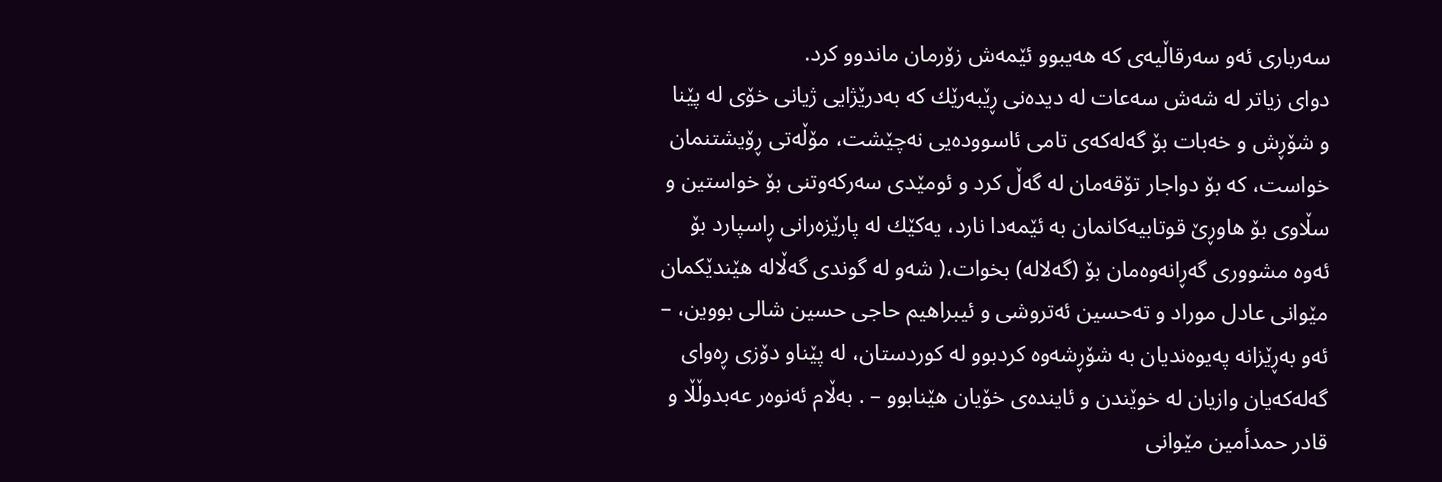سه‌رباری ئه‌و سه‌رقاڵیه‌ی كه‌ هه‌یبوو ئێمه‌ش زۆرمان ماندوو كرد.
دوای زیاتر له‌ شه‌ش سه‌عات له‌ دیده‌نی ڕێبه‌رێك كه‌ به‌درێژایی ژیانی خۆی له‌ پێنا و شۆڕش و خه‌بات بۆ گه‌له‌كه‌ی تامی ئاسووده‌یی نه‌چێشت، مۆڵه‌تی ڕۆیشتنمان خواست، كه‌ بۆ دواجار تۆقه‌مان له‌ گه‌ڵ كرد و ئومێدی سه‌ركه‌وتنی بۆ خواستین و سڵاوی بۆ هاوڕێ‌ قوتابیه‌كانمان به‌ ئێمه‌دا نارد، یه‌كێك له‌ پارێزه‌رانی ڕاسپارد بۆ ئه‌وه‌ مشووری گه‌ڕانه‌وه‌مان بۆ (گه‌لاله‌) بخوات،( شه‌و له‌ گوندی گه‌ڵاله‌ هێندێكمان مێوانی عادل موراد و ته‌حسین ئه‌تروشی و ئیبراهیم حاجی حسین شالی بووین، – ئه‌و به‌ڕێزانه‌ په‌یوه‌ندیان به‌ شۆڕشه‌وه‌ كردبوو له‌ كوردستان، له‌ پێناو دۆزی ڕه‌وای گه‌له‌كه‌یان وازیان له‌ خوێندن و ئاینده‌ی خۆیان هێنابوو – . به‌ڵام ئه‌نوه‌ر عه‌بدوڵڵا و قادر حمدأمین مێوانی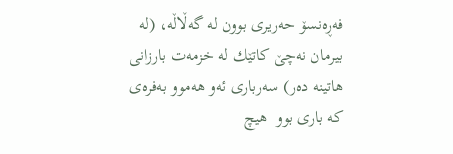فه‌ڕه‌نسۆ حه‌ریری بوون له‌ گه‌ڵاڵه‌، (له‌ بیرمان نه‌چێ‌ كاتێك له‌ خزمه‌ت بارزانی هاتینه‌ ده‌ر) سه‌رباری ئه‌و هه‌موو به‌فره‌ی كه‌ باری بوو  هیچ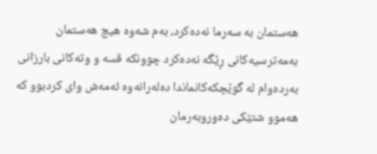هه‌ستمان به‌ سه‌رما نه‌ده‌كرد، به‌م شه‌وه‌ هیچ هه‌ستمان به‌مه‌ترسیه‌كانی ڕێگه‌ نه‌ده‌كرد چوونكه‌ قسه‌ و وته‌كانی بارزانی به‌رده‌وام له‌ گوێچكه‌كانماندا ده‌له‌رانه‌وه‌ ئه‌مه‌ش وای كردبوو كه‌ هه‌موو شتێكی ده‌وروبه‌رمان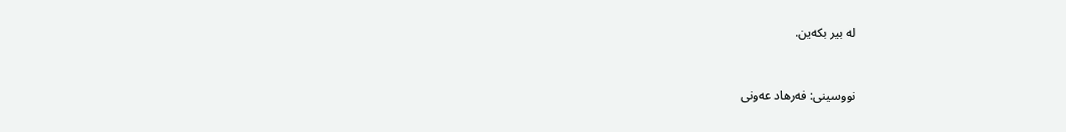له‌ بیر بكه‌ین.


نووسینی: فه‌رهاد عه‌ونی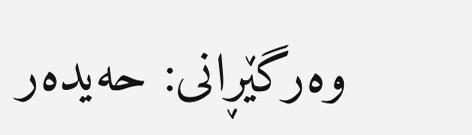وه‌رگێڕانی: حه‌یده‌ر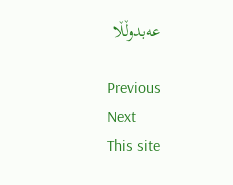عه‌بدوڵڵا

Previous
Next
This site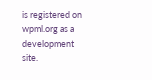is registered on wpml.org as a development site.